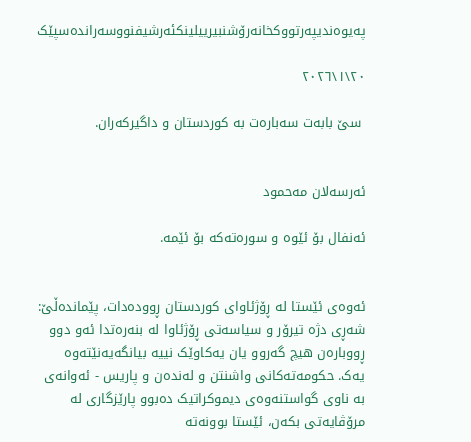په‌یوه‌ندیپه‌رتووکخانه‌رۆشنبیرییلینکئه‌رشیفنووسه‌رانده‌سپێک

٢٠\١\٢٠٢٦

 سێ بابەت سەبارەت بە کوردستان و داگیرکەران.


ئەرسەلان مەحمود

ئەنفال بۆ ئێوە و سورەتەکە بۆ ئێمە.


ئەوەی ئێستا لە ڕۆژئاوای کوردستان ڕوودەدات، پێماندەڵێ: شەڕی دژە تیرۆر و سیاسەتی ڕۆژئاوا لە بنەرەتدا ئەو دوو ڕووبارەن هیچ گەروو یان یەکاوێک نییە بیانگەیەنێتەوە یەک. حکومەتەکانی واشنتن و لەندەن و پاریس - ئەوانەی بە ناوی گواستنەوەی دیموکراتیک دەبوو پارێزگاری لە مرۆڤایەتی بکەن، ئێستا بوونەتە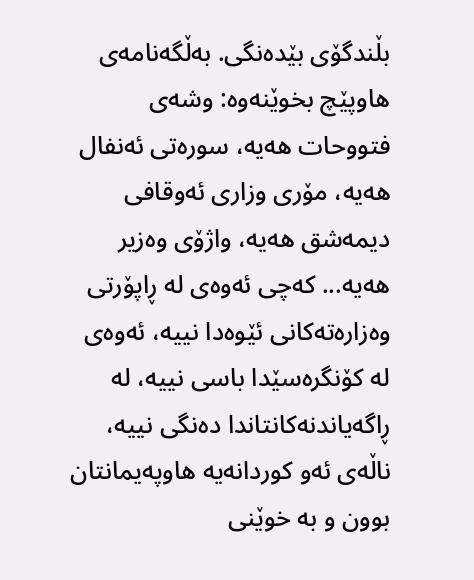بڵندگۆی بێدەنگی. بەڵگەنامەی هاوپێچ بخوێنەوە: وشەی فتووحات هەیە، سورەتی ئەنفال هەیە، مۆری وزاری ئەوقافی دیمەشق هەیە، واژۆی وەزیر هەیە... کەچی ئەوەی لە ڕاپۆرتی وەزارەتەکانی ئێوەدا نییە، ئەوەی لە کۆنگرەسێدا باسی نییە، لە ڕاگەیاندنەکانتاندا دەنگی نییە، ناڵەی ئەو کوردانەیە هاوپەیمانتان بوون و بە خوێنی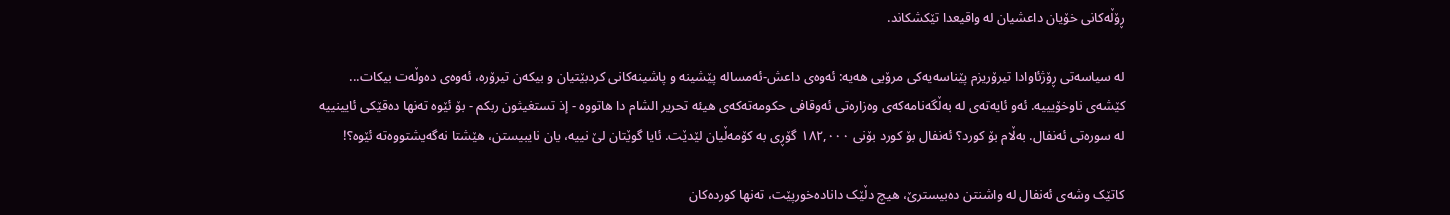ڕۆڵەکانی خۆیان داعشیان لە واقیعدا تێکشکاند.

لە سیاسەتی ڕۆژئاوادا تیرۆریزم پێناسەیەکی مرۆیی هەیە: ئەوەی داعش-ئەمسالە پێشینە و پاشینەکانی کردبێتیان و بیکەن تیرۆرە، ئەوەی دەوڵەت بیکات... کێشەی ناوخۆیییە. ئەو ئایەتەی لە بەڵگەنامەکەی وەزارەتی ئەوقافی حکومەتەکەی هیئە تحریر الشام دا هاتووە - إذ تستغيثون ربكم - بۆ ئێوە تەنها دەقێکی ئایینییە لە سورەتی ئەنفال. بەڵام بۆ کورد؟ ئەنفال بۆ کورد بۆنی ١٨٢,٠٠٠ گۆڕی بە کۆمەڵیان لێدێت. ئایا گوێتان لێ نییە، یان نایبیستن، هێشتا نەگەیشتووەتە ئێوە؟!

کاتێک وشەی ئەنفال لە واشنتن دەبیسترێ، هیچ دڵێک دانادەخورپێت، تەنها کوردەکان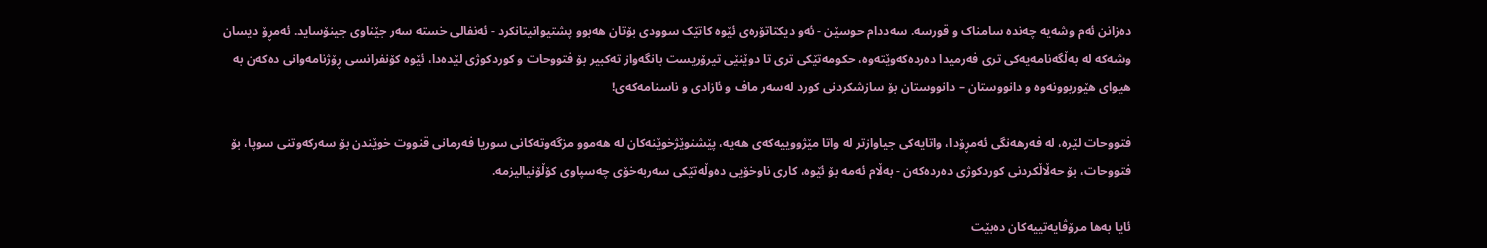دەزانن ئەم وشەیە چەندە سامناک و قورسە. سەددام حوسێن - ئەو دیکتاتۆرەی ئێوە کاتێک سوودی بۆتان هەبوو پشتیوانیتانکرد - ئەنفالی خستە سەر جێناوی جینۆساید. ئەمڕۆ دیسان وشەکە لە بەڵگەنامەیەکی تری فەرمیدا دەردەکەوێتەوە، حکومەتێکی تری تا دوێنێی تیرۆریست بانگەواز تەکبیر بۆ فتووحات و کوردکوژی لێدەدا، ئێوە کۆنفرانسی ڕۆژنامەوانی دەکەن بە هیوای هێوربوونەوە و دانووستان – دانووستان بۆ سازشکردنی کورد لەسەر ماف و ئازادی و ناسنامەکەی!

فتووحات لێرە، لە فەرهەنگی ئەمڕۆدا، واتایەکی جیاوازتر لە واتا مێژووییەکەی هەیە، پێشنوێژخوێنەکان لە هەموو مزگەوتەکانی سوریا فەرمانی قنووت خوێندن بۆ سەرکەوتنی سوپا، بۆ فتووحات، بۆ حەڵاڵکردنی کوردکوژی دەردەکەن - بەڵام ئەمە بۆ ئێوە، کاری ناوخۆیی دەوڵەتێکی سەربەخۆی چەسپاوی کۆڵۆنیالیزمە.

ئایا بەها مرۆڤایەتییەکان دەبێت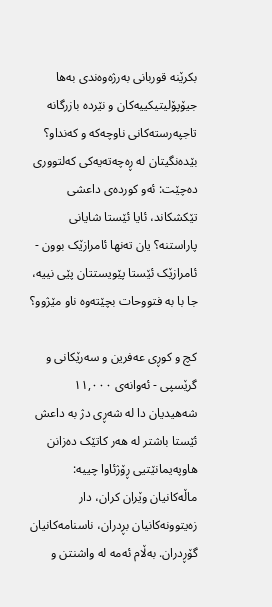بکرێنە قوربانی بەرژەوەندی بەها جیۆپۆلیتیکییەکان و نێردە بازرگانە تاجپەرستەکانی ناوچەکە و کەنداو؟ بێدەنگیتان لە ڕەچەتەیەکی کەلتووری دەچێت: ئەو کوردەی داعشی تێکشکاند، ئایا ئێستا شایانی پاراستنە؟ یان تەنها ئامرازێک بوون - ئامرازێک ئێستا پێویستتان پێی نییە، جا با بە فتووحات بچێتەوە ناو مێژوو؟

کچ و کوڕی عەفرین و سەرێکانی و گرێسپی - ئەوانەی ١١,٠٠٠ شەهیدیان دا لە شەڕی دژ بە داعش ئێستا باشتر لە هەر کاتێک دەزانن هاوپەیمانێتیی ڕۆژئاوا چییە: ماڵەکانیان وێران کران، دار زەیتوونەکانیان بڕدران، ناسنامەکانیان گۆڕدران. بەڵام ئەمە لە واشنتن و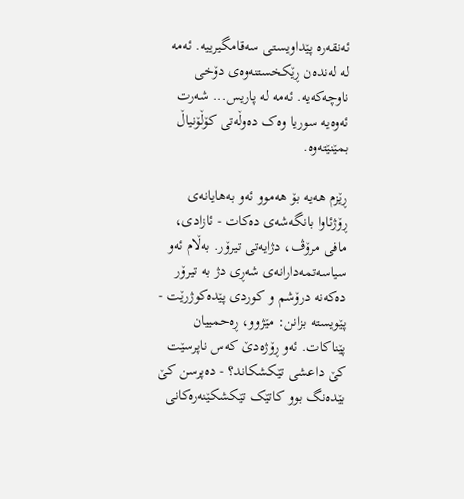ئەنقەرە پێداویستی سەقامگیرییە. ئەمە لە لەندەن ڕێکخستنەوەی دۆخی ناوچەکەیە. ئەمە لە پاریس... شەرت ئەوەیە سوریا وەک دەوڵەتی کۆڵۆنیاڵ بمێنێتەوە.

ڕێزم هەیە بۆ هەموو ئەو بەهایانەی ڕۆژئاوا بانگەشەی دەکات - ئازادی، مافی مرۆڤ، دژایەتی تیرۆر. بەڵام ئەو سیاسەتمەدارانەی شەڕی دژ بە تیرۆر دەکەنە درۆشم و کوردی پێدەکوژرێت - پێویستە بزانن: مێژوو، ڕەحمییان پێناکات. ئەو ڕۆژەدێ کەس ناپرسێت کێ داعشی تێکشکاند؟ - دەپرسن کێ بێدەنگ بوو کاتێک تێکشکێنەرەکانی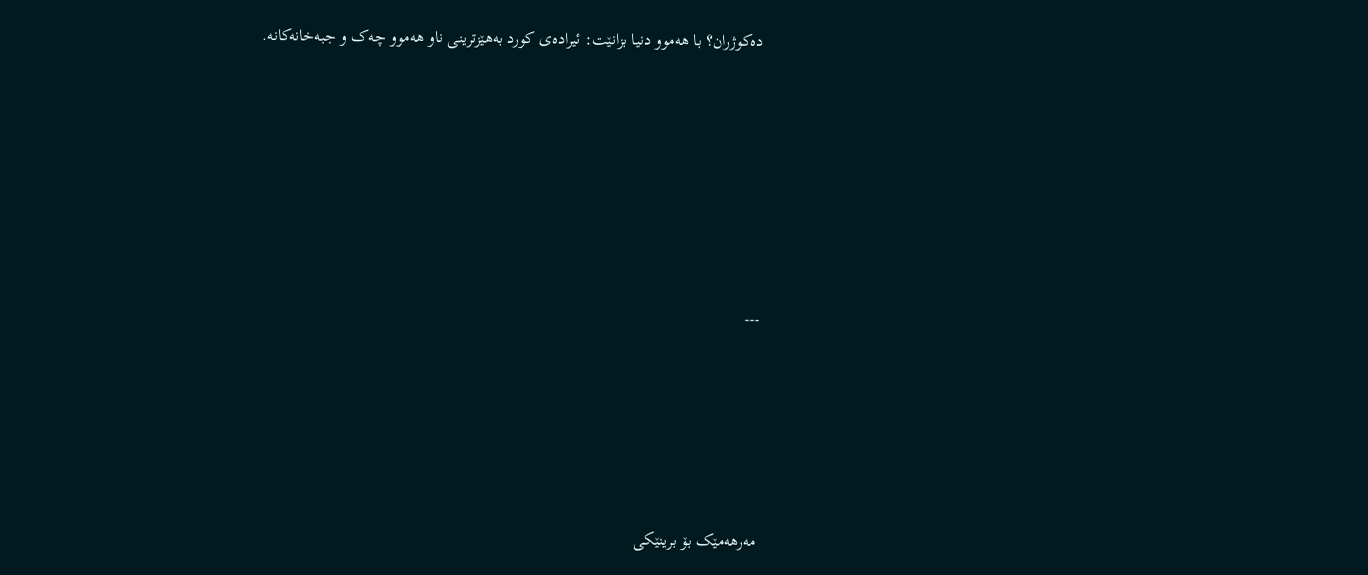دەکوژران؟ با هەموو دنیا بزانێت: ئیرادەی کورد بەهێزترینی ناو هەموو چەک و جبەخانەکانە.









---







مەرهەمێک بۆ برینێکی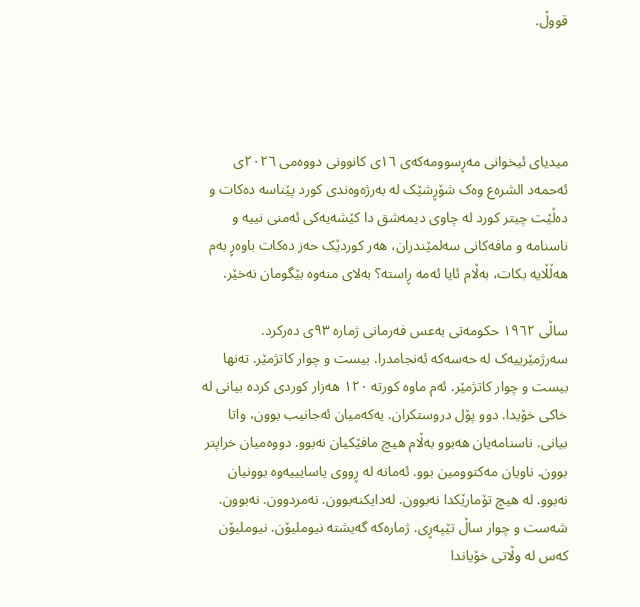قووڵ.




میدیای ئیخوانی مەڕسوومەکەی ١٦ی کانوونی دووەمی ٢٠٢٦ی ئەحمەد الشرەع وەک شۆڕشێک لە بەرژەوەندی کورد پێناسە دەکات و دەڵێت چیتر کورد لە چاوی دیمەشق دا کێشەیەکی ئەمنی نییە و ناسنامە و مافەکانی سەلمێندران، هەر کوردێک حەز دەکات باوەڕ بەم هەڵڵایە بکات، بەڵام ئایا ئەمە ڕاستە؟ بەلای منەوە بێگومان نەخێر.

ساڵی ١٩٦٢ حکومەتی بەعس فەرمانی ژمارە ٩٣ی دەرکرد. سەرژمێرییەک لە حەسەکە ئەنجامدرا. بیست و چوار کاتژمێر. تەنها بیست و چوار کاتژمێر. ئەم ماوە کورتە ١٢٠ هەزار کوردی کردە بیانی لە خاکی خۆیدا. دوو پۆل دروستکران. یەکەمیان ئەجانیب بوون، واتا بیانی. ناسنامەیان هەبوو بەڵام هیچ مافێکیان نەبوو. دووەمیان خراپتر بوون. ناویان مەکتوومین بوو. ئەمانە لە ڕووی یاسایییەوە بوونیان نەبوو. لە هیچ تۆمارێکدا نەبوون. لەدایکنەبوون. نەمردوون. نەبوون. شەست و چوار ساڵ تێپەڕی. ژمارەکە گەیشتە نیوملیۆن. نیوملیۆن کەس لە وڵاتی خۆیاندا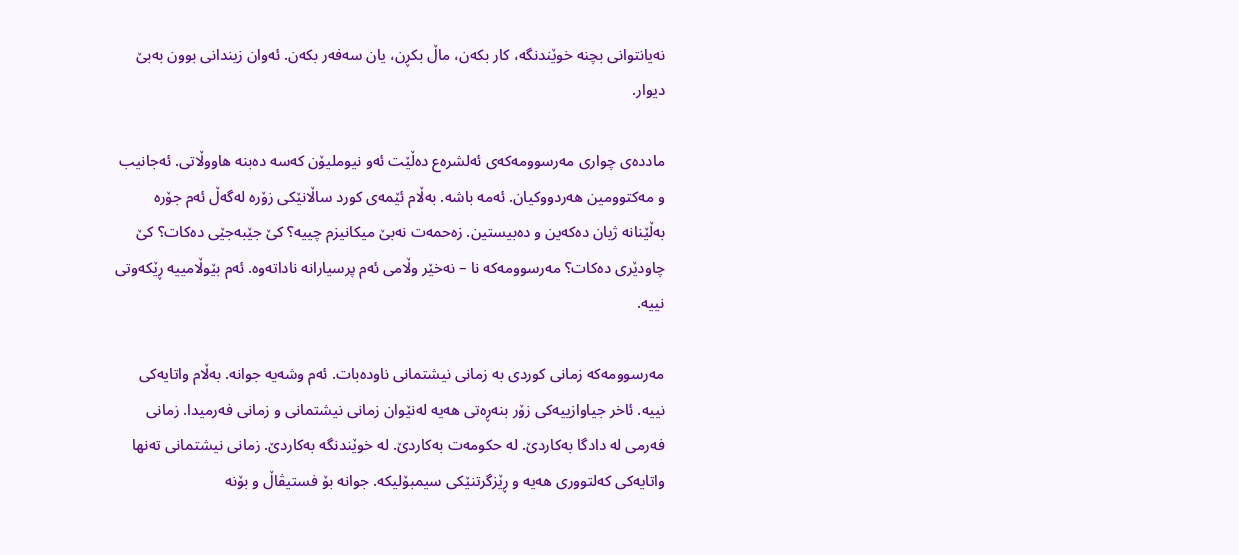نەیانتوانی بچنە خوێندنگە، کار بکەن، ماڵ بکڕن، یان سەفەر بکەن. ئەوان زیندانی بوون بەبێ دیوار.

ماددەی چواری مەرسوومەکەی ئەلشرەع دەڵێت ئەو نیوملیۆن کەسە دەبنە هاووڵاتی. ئەجانیب و مەکتوومین هەردووکیان. ئەمە باشە. بەڵام ئێمەی کورد ساڵانێکی زۆرە لەگەڵ ئەم جۆرە بەڵێنانە ژیان دەکەین و دەبیستین. زەحمەت نەبێ میکانیزم چییە؟ کێ جێبەجێی دەکات؟ کێ چاودێری دەکات؟ مەرسوومەکە نا – نەخێر وڵامی ئەم پرسیارانە ناداتەوە. ئەم بێوڵامییە ڕێکەوتی نییە.

مەرسوومەکە زمانی کوردی بە زمانی نیشتمانی ناودەبات. ئەم وشەیە جوانە. بەڵام واتایەکی نییە. ئاخر جیاوازییەکی زۆر بنەڕەتی هەیە لەنێوان زمانی نیشتمانی و زمانی فەرمیدا. زمانی فەرمی لە دادگا بەکاردێ. لە حکومەت بەکاردێ. لە خوێندنگە بەکاردێ. زمانی نیشتمانی تەنها واتایەکی کەلتووری هەیە و ڕێزگرتنێکی سیمبۆلیکە. جوانە بۆ فستیڤاڵ و بۆنە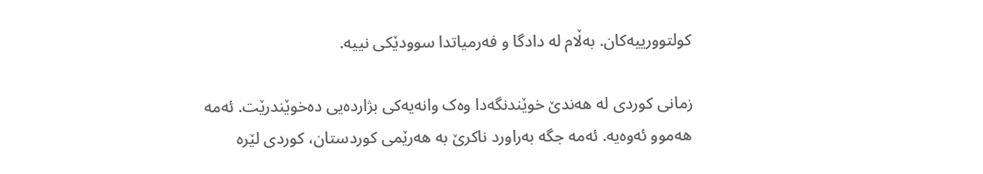کولتوورییەکان. بەڵام لە دادگا و فەرمیاتدا سوودێکی نییە.

زمانی کوردی لە هەندێ خوێندنگەدا وەک وانەیەکی بژاردەیی دەخوێندرێت. ئەمە هەموو ئەوەیە. ئەمە جگە بەراورد ناکرێ بە هەرێمی کوردستان، کوردی لێرە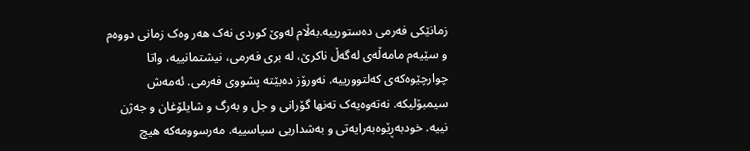زمانێکی فەرمی دەستورییە.بەڵام لەوێ کوردی نەک هەر وەک زمانی دووەم و سێیەم مامەڵەی لەگەڵ ناکرێ، لە بری فەرمی، نیشتمانییە، واتا چوارچێوەکەی کەلتوورییە. نەورۆز دەبێتە پشووی فەرمی. ئەمەش سیمبۆلیکە. نەتەوەیەک تەنها گۆرانی و جل و بەرگ و شایلۆغان و جەژن نییە. خودبەڕێوەبەرایەتی و بەشداریی سیاسییە. مەرسوومەکە هیچ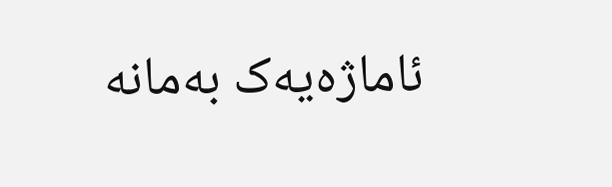ئاماژەیەک بەمانە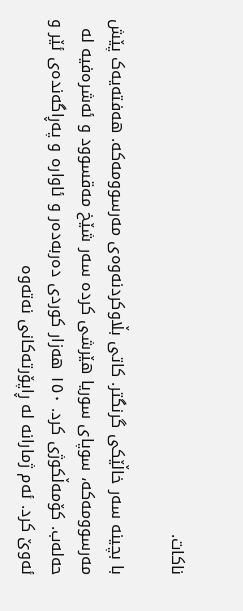ناکات.

با بچینە سەر خاڵێکی گرنگتر. کاتی بڵاوکردنەوەی مەرسوومەکە. هەفتەیەک پێش مەرسوومەکە، سوپای سوریا هێرشی کردە سەر شێخ مەقسوود و ئەشرەفیە لە حەلەب. کۆمەڵکوژی کرد. ١٥٠ هەزار کوردی دەربەدەر و ئاوارە و پەڕاگەندەی ئێر و ئەوێ کرد. ئەم ژمارانە لە ڕاپۆرتەکانی نەتەوە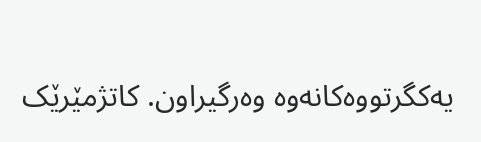یەکگرتووەکانەوە وەرگیراون. کاتژمێرێک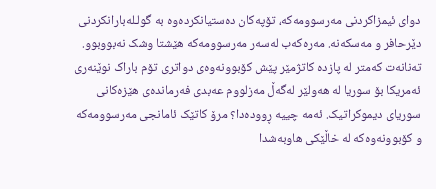دوای ئیمزاکردنی مەرسوومەکە، تۆپەکان دەستیانکردەوە بە گولـلەبارانکردنی دێرحافر و مەسکەنە. مەرەکەب لەسەر مەرسوومەکە هێشتا وشک نەبووبوو. تەنانەت کەمتر لە پازدە کاتژمێر پێش کۆبوونەوەی دواتری تۆم باراک نوێنەری ئەمریکا بۆ سوریا لە هەولێر لەگەڵ مەزلووم عەبدی فەرماندەی هێزەکانی سوریای دیموکراتیک. ئەمە چییە ڕوودەدا؟ مرۆ کاتێک ئامانجی مەرسوومەکە و کۆبوونەوەکە لە خاڵێکی هاوبەشدا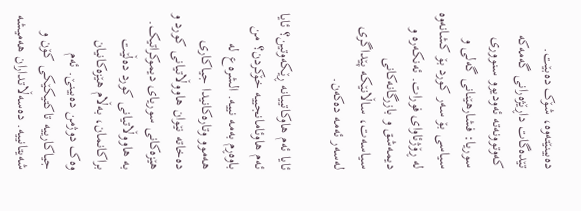دەبینێتەوە، شۆک دەبێت. تێدەگات داڕێژەرانی گەمەکە کەوتوونەتە ئەودیوو سنووری سوریا: فشارهێنانی گەلی و سیاسی بۆ سەر کورد بۆ کشانەوە لە ڕۆژئاوای فورات. ئەنکەرە و دیمەشق و بازرگانەکانی سیاسەت، ساڵانێکە پێداگری لەسەر ئەمە دەکەن.

ئایا ئەم هاوکاتییانە ڕێکەوتین؟ ئایا ئەم هاوئامانجییە خۆکردن؟ من باوەڕم بەمە نییە. الشرەع لە هەموو وتارەکانیدا جیاکاری دەخاتە نێوان هاووڵاتیانی کورد و هێزەکانی سوریای دیموکراتیک. بە هاووڵاتیانی کورد دەڵێت براکانمان، بەڵام هێزەکانیان وەک دوژمن دەبینێ. ئەم جیاکارییە تاکتیکێکی کۆن و شەیتانییە. دەسەڵاتداران هەمیشە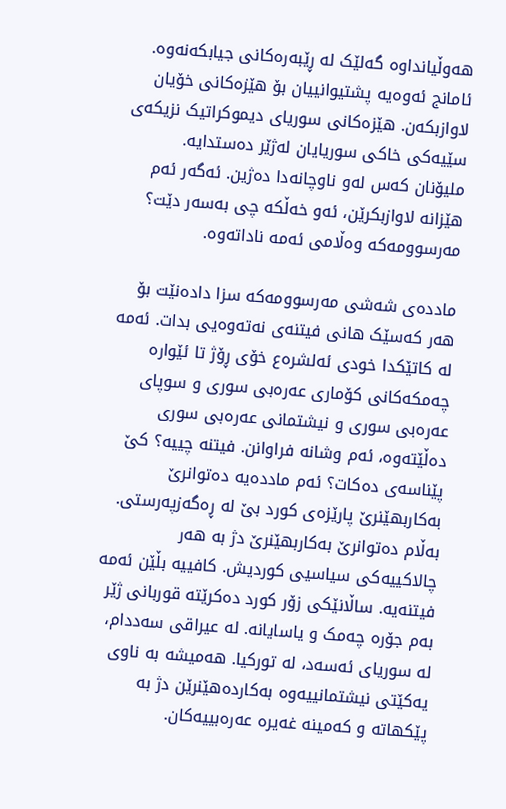هەوڵیانداوە گەلێک لە ڕێبەرەکانی جیابکەنەوە. ئامانج ئەوەیە پشتیوانییان بۆ هێزەکانی خۆیان لاوازبکەن. هێزەکانی سوریای دیموکراتیک نزیکەی سێیەکی خاکی سوریایان لەژێر دەستدایە. ملیۆنان کەس لەو ناوچانەدا دەژین. ئەگەر ئەم هێزانە لاوازبکرێن، ئەو خەڵکە چی بەسەر دێت؟ مەرسوومەکە وەڵامی ئەمە ناداتەوە.

ماددەی شەشی مەرسوومەکە سزا دادەنێت بۆ هەر کەسێک هانی فیتنەی نەتەوەیی بدات. ئەمە لە کاتێکدا خودی ئەلشرەع خۆی ڕۆژ تا ئێوارە چەمکەکانی کۆماری عەرەبی سوری و سوپای عەرەبی سوری و نیشتمانی عەرەبی سوری دەڵێتەوە، ئەم وشانە فراوانن. فیتنە چییە؟ کێ پێناسەی دەکات؟ ئەم ماددەیە دەتوانرێ بەکاربهێنرێ پارێزەی کورد بێ لە ڕەگەزپەرستی. بەڵام دەتوانرێ بەکاربهێنرێ دژ بە هەر چالاکییەکی سیاسیی کوردیش. کافییە بڵێن ئەمە فیتنەیە. ساڵانێکی زۆر کورد دەکرێتە قوربانی ژێر بەم جۆرە چەمک و یاسایانە. لە عیراقی سەددام، لە سوریای ئەسەد، لە تورکیا. هەمیشە بە ناوی یەکێتی نیشتمانییەوە بەکاردەهێنرێن دژ بە پێکهاتە و کەمینە غەیرە عەرەبییەکان.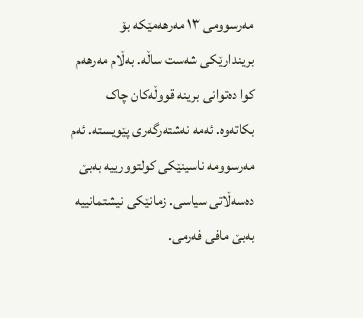مەرسوومی ١٣ مەرهەمێکە بۆ بریندارێکی شەست ساڵە. بەڵام مەرهەم کوا دەتوانی برینە قووڵەکان چاک بکاتەوە. ئەمە نەشتەرگەری پێویستە. ئەم مەرسوومە ناسینێکی کولتوورییە بەبێ دەسەڵاتی سیاسی. زمانێکی نیشتمانییە بەبێ مافی فەرمی.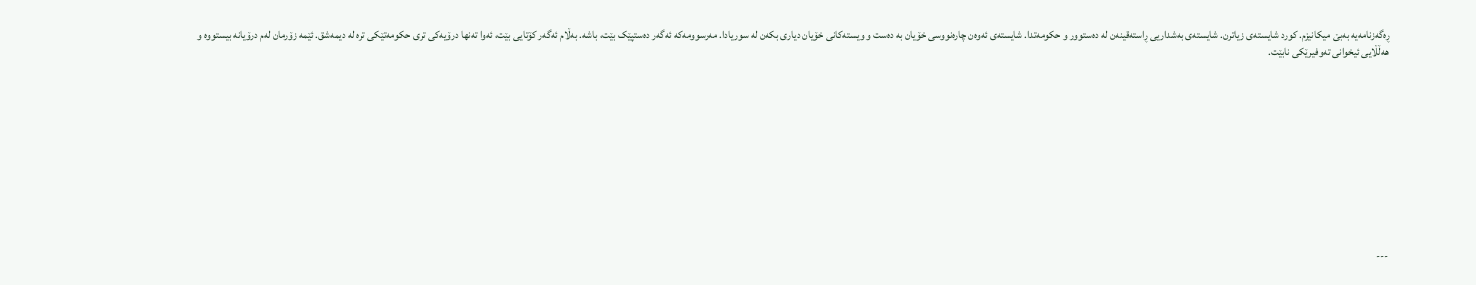ڕەگەزنامەیە بەبێ میکانیزم. کورد شایستەی زیاترن. شایستەی بەشداریی ڕاستەقینەن لە دەستوور و حکومەتدا. شایستەی ئەوەن چارەنووسی خۆیان بە دەست و ویستەکانی خۆیان دیاری بکەن لە سوریادا. مەرسوومەکە ئەگەر دەستپێک بێت، باشە. بەڵام ئەگەر کۆتایی بێت، ئەوا تەنها درۆیەکی تری حکومەتێکی ترە لە دیمەشق. ئێمە زۆرمان لەم درۆیانە بیستووە و هەڵڵایی ئیخوانی تەوفیرێکی نابێت.











---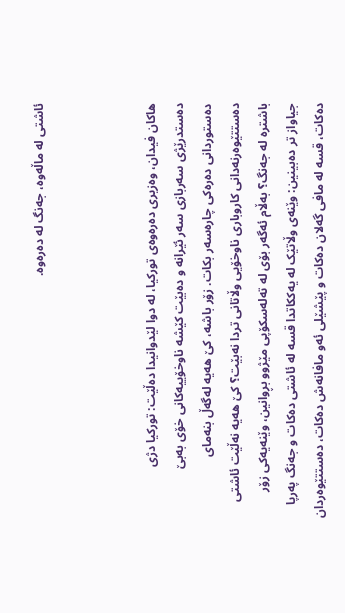ئاشتی لە ماڵەوە، جەنگ لە دەرەوە.



هاکان فیدان، وەزیری دەرەوەی تورکیا، لە دوا لێدوانیدا دەڵێت: تورکیا دژی دەستدرێژی سەربازی سەر ئێرانە و دەبێت کێشە ناوخۆییەکانی خۆی بەبێ دەستوردانی دەرەکی چارەسەر بکات. زۆر باشە، کێ هەیە لەگەڵ بنەمای دەستتێوەرنەدانی کاروباری ناوخۆیی وڵاتانی تردا نەبێت؟ کێ هەیە نەڵێت ئاشتی باشترە لە جەنگ؟ بەڵام ئەگەر بۆی لە تەلەسکۆپی مێژوو بڕوانین، وێنەیەکی زۆر جیاواز تر دەبینین: وێنەی وڵاتێک لە یەککاتدا قسە لە ئاشتی دەکات و جەنگ پەرپا دەکات، قسە لە مافی گەلان دەکات و پێشێلی ئەو مافانەش دەکات، دەستتێوەردان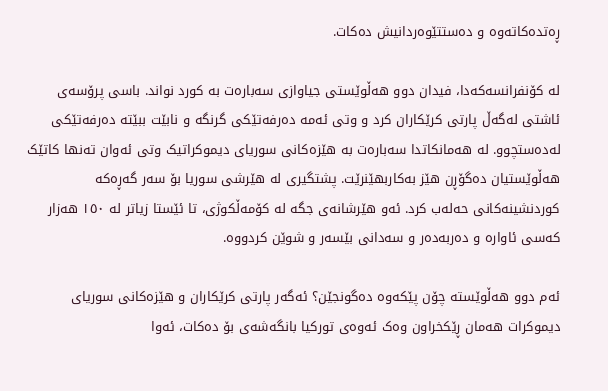ڕەتدەکاتەوە و دەستتێوەردانیش دەکات.

لە کۆنفرانسەکەدا، فیدان دوو هەڵوێستی جیاوازی سەبارەت بە کورد نواند. باسی پرۆسەی ئاشتی لەگەڵ پارتی کرێکاران کرد و وتی ئەمە دەرفەتێکی گرنگە و نابێت ببێتە دەرفەتێکی لەدەستچوو. لە هەمانکاتدا سەبارەت بە هێزەکانی سوریای دیموکراتیک وتی ئەوان تەنها کاتێک هەڵوێستیان دەگۆڕن هێز بەکاربهێنرێت. پشتگیری لە هێرشی سوریا بۆ سەر گەڕەکە کوردنشینەکانی حەلەب کرد. ئەو هێرشانەی جگە لە کۆمەڵکوژی، تا ئێستا زیاتر لە ١٥٠ هەزار کەسی ئاوارە و دەربەدەر و سەدانی بێسەر و شوێن کردووە.

ئەم دوو هەڵوێستە چۆن پێکەوە دەگونجێن؟ ئەگەر پارتی کرێکاران و هێزەکانی سوریای دیموکرات هەمان ڕێکخراون وەک ئەوەی تورکیا بانگەشەی بۆ دەکات، ئەوا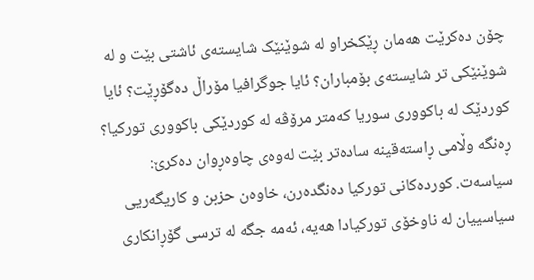چۆن دەکرێت هەمان ڕێکخراو لە شوێنێک شایستەی ئاشتی بێت و لە شوێنێکی تر شایستەی بۆمباران؟ ئایا جوگرافیا مۆراڵ دەگۆڕێت؟ ئایا کوردێک لە باکووری سوریا کەمتر مرۆڤە لە کوردێکی باکووری تورکیا؟ ڕەنگە وڵامی ڕاستەقینە سادەتر بێت لەوەی چاوەڕوان دەکرێ: سیاسەت. کوردەکانی تورکیا دەنگدەرن، خاوەن حزبن و کاریگەریی سیاسییان لە ناوخۆی تورکیادا هەیە، ئەمە جگە لە ترسی گۆڕانکاری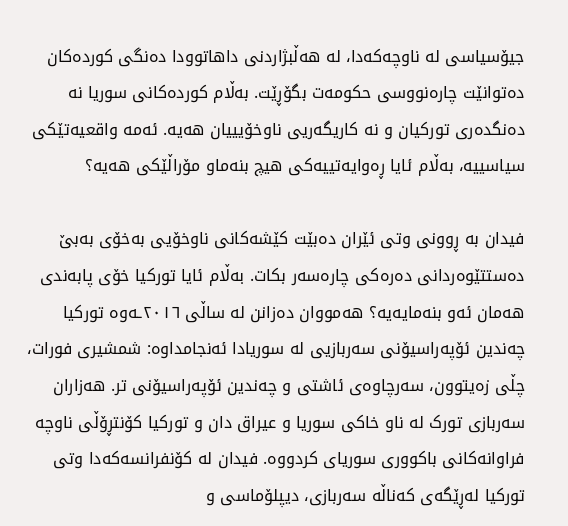جیۆسیاسی لە ناوچەکەدا، لە هەڵبژاردنی داهاتوودا دەنگی کوردەکان دەتوانێت چارەنووسی حکومەت بگۆڕێت. بەڵام کوردەکانی سوریا نە دەنگدەری تورکیان و نە کاریگەریی ناوخۆیییان هەیە. ئەمە واقعیەتێکی سیاسییە، بەڵام ئایا ڕەوایەتییەکی هیچ بنەماو مۆراڵێکی هەیە؟

فیدان بە ڕوونی وتی ئێران دەبێت کێشەکانی ناوخۆیی بەخۆی بەبێ دەستتێوەردانی دەرەکی چارەسەر بکات. بەڵام ئایا تورکیا خۆی پابەندی هەمان ئەو بنەمایەیە؟ هەمووان دەزانن لە ساڵی ٢٠١٦ـەوە تورکیا چەندین ئۆپەراسیۆنی سەربازیی لە سوریادا ئەنجامداوە: شمشیری فورات، چڵی زەیتوون، سەرچاوەی ئاشتی و چەندین ئۆپەراسیۆنی تر. هەزاران سەربازی تورک لە ناو خاکی سوریا و عیراق دان و تورکیا کۆنتڕۆڵی ناوچە فراوانەکانی باکووری سوریای کردووە. فیدان لە کۆنفرانسەکەدا وتی تورکیا لەڕێگەی کەناڵە سەربازی، دیپلۆماسی و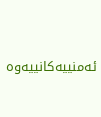ئەمنییەکانییەوە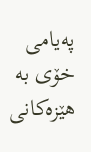پەیامی خۆی بە هێزەکانی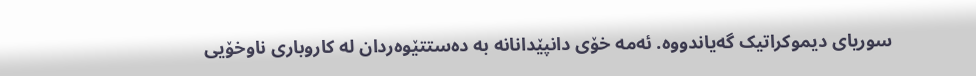سوریای دیموکراتیک گەیاندووە. ئەمە خۆی دانپێدانانە بە دەستتێوەردان لە کاروباری ناوخۆیی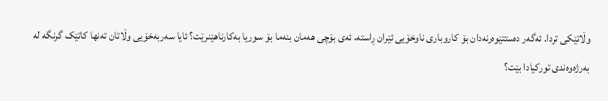وڵاتێکی تردا. ئەگەر دەستتێوەرنەدان بۆ کاروباری ناوخۆیی ئێران ڕاستە، ئەی بۆچی هەمان بنەما بۆ سوریا بەکارناهێنرێت؟ ئایا سەربەخۆیی وڵاتان تەنها کاتێک گرنگە لە بەرژەوەندی تورکیادا بێت؟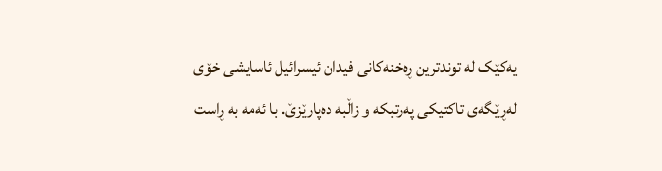یەکێک لە توندترین ڕەخنەکانی فیدان ئیسرائیل ئاسایشی خۆی لەڕێگەی تاکتیکی پەرتبکە و زاڵبە دەپارێزێ. با ئەمە بە ڕاست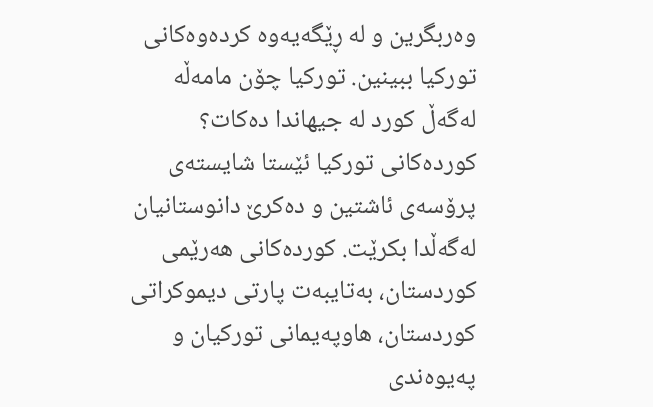وەربگرین و لە ڕێگەیەوە کردەوەکانی تورکیا ببینین. تورکیا چۆن مامەڵە لەگەڵ کورد لە جیهاندا دەکات؟ کوردەکانی تورکیا ئێستا شایستەی پرۆسەی ئاشتین و دەکرێ دانوستانیان لەگەڵدا بکرێت. کوردەکانی هەرێمی کوردستان، بەتایبەت پارتی دیموکراتی کوردستان، هاوپەیمانی تورکیان و پەیوەندی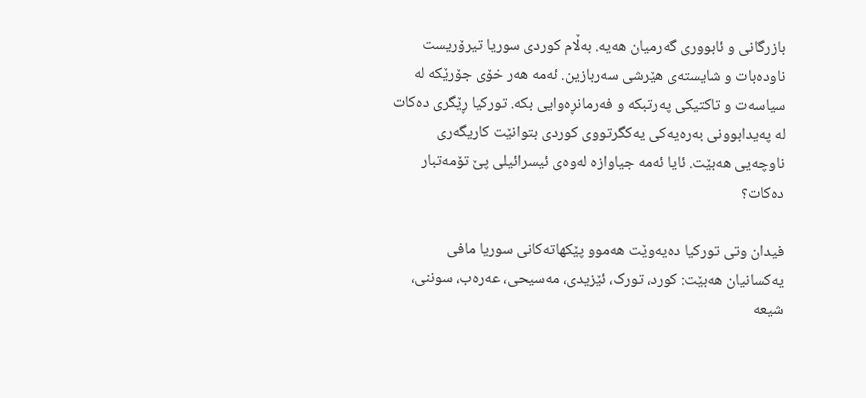بازرگانی و ئابووری گەرمیان هەیە. بەڵام کوردی سوریا تیرۆریست ناودەبات و شایستەی هێرشی سەربازین. ئەمە هەر خۆی جۆرێکە لە سیاسەت و تاکتیکی پەرتبکە و فەرمانڕەوایی بکە. تورکیا ڕێگری دەکات لە پەیدابوونی بەرەیەکی یەکگرتووی کوردی بتوانێت کاریگەری ناوچەیی هەبێت. ئایا ئەمە جیاوازە لەوەی ئیسرائیلی پێ تۆمەتبار دەکات؟

فیدان وتی تورکیا دەیەوێت هەموو پێکهاتەکانی سوریا مافی یەکسانیان هەبێت: کورد، تورک، ئێزیدی، مەسیحی، عەرەب، سوننی، شیعە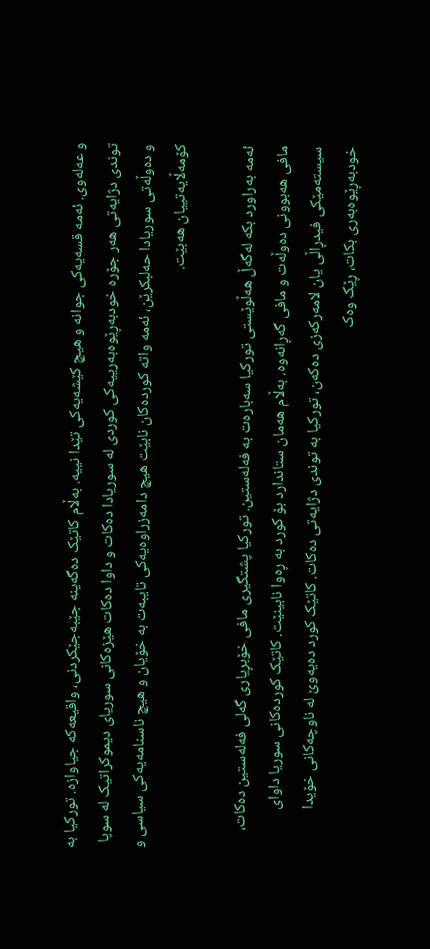و عەلەوی. ئەمە قسەیەکی جوانە و هیچ کێشەیەکی تێدا نییە. بەڵام کاتێک دەگەینە جێبەجێکردنی، واقیعەکە جیاوازە. تورکیا بە توندی دژایەتی هەر جۆرە خودبەڕێوەبەرییەکی کوردی لە سوریادا دەکات و داوا دەکات هێزەکانی سوریای دیموکراتیک لە سوپا و دەوڵەتی سوریادا حەلبکرێن، ئەمە واتە کوردەکان نابێت هیچ دامەزراوەیەکی تایبەت بە خۆیان و هیچ ناسنامەیەکی سیاسی و کۆمەڵایەتییان هەبێت.

ئەمە بەراورد بکە لەگەڵ هەڵوێستی تورکیا سەبارەت بە فەلەستین. تورکیا پشتگیری مافی خۆبڕیاری گەلی فەلەستین دەکات، مافی هەبوونی دەوڵەت و مافی گەڕانەوە. بەڵام هەمان ستاندارد بۆ کورد بە ڕەوا نابینێت. کاتێک کوردەکانی سوریا داوای سیستەمێکی فیدڕاڵی یان لامەرکەزی دەکەن، تورکیا بە توندی دژایەتی دەکات. کاتێک کورد دەیەوێ لە ناوچەکانی خۆیدا خودبەڕێوەبەری بکات، ڕێک وەک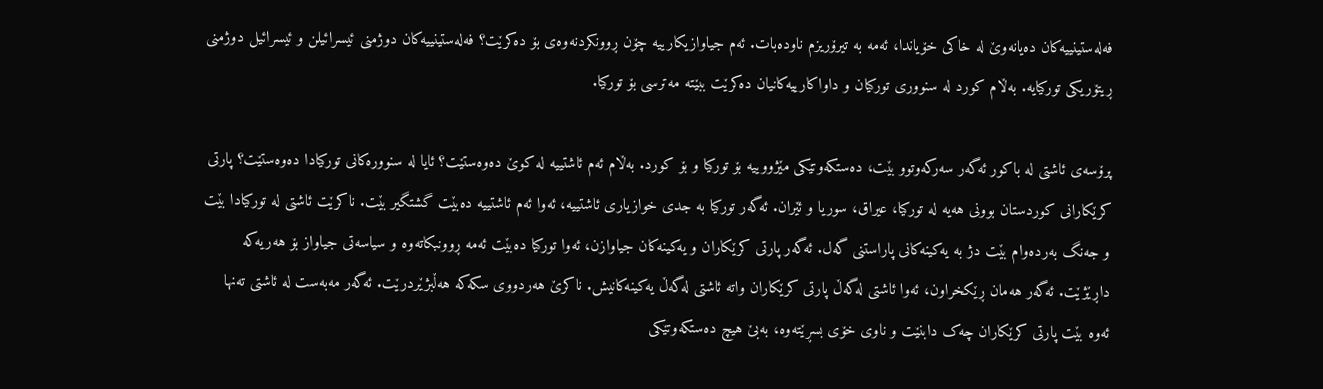فەلەستینییەکان دەیانەوێ لە خاکی خۆیاندا، ئەمە بە تیرۆریزم ناودەبات. ئەم جیاوازیکارییە چۆن ڕوونکردنەوەی بۆ دەکرێت؟ فەلەستینییەکان دوژمنی ئیسرائیلن و ئیسرائیل دوژمنی ڕیتۆریکی تورکیایە. بەڵام کورد لە سنووری تورکیان و داواکارییەکانیان دەکرێت ببێتە مەترسی بۆ تورکیا.

پرۆسەی ئاشتی لە باکور ئەگەر سەرکەوتوو بێت، دەستکەوتێکی مێژووییە بۆ تورکیا و بۆ کورد. بەڵام ئەم ئاشتییە لە کوێ دەوەستێت؟ ئایا لە سنوورەکانی تورکیادا دەوەستێت؟ پارتی کرێکارانی کوردستان بوونی هەیە لە تورکیا، عیراق، سوریا و ئێران. ئەگەر تورکیا بە جدی خوازیاری ئاشتییە، ئەوا ئەم ئاشتییە دەبێت گشتگیر بێت. ناکرێت ئاشتی لە تورکیادا بێت و جەنگ بەردەوام بێت دژ بە یەکینەکانی پاراستنی گەل. ئەگەر پارتی کرێکاران و یەکینەکان جیاوازن، ئەوا تورکیا دەبێت ئەمە ڕوونبکاتەوە و سیاسەتی جیاواز بۆ هەریەکە داڕێژێت. ئەگەر هەمان ڕێکخراون، ئەوا ئاشتی لەگەڵ پارتی کرێکاران واتە ئاشتی لەگەڵ یەکینەکانیش. ناکرێ هەردووی سکەکە هەڵبژێردرێت. ئەگەر مەبەست لە ئاشتی تەنها ئەوە بێت پارتی کرێکاران چەک دابنێت و ناوی خۆی بسڕێتەوە، بەبێ هیچ دەستکەوتێکی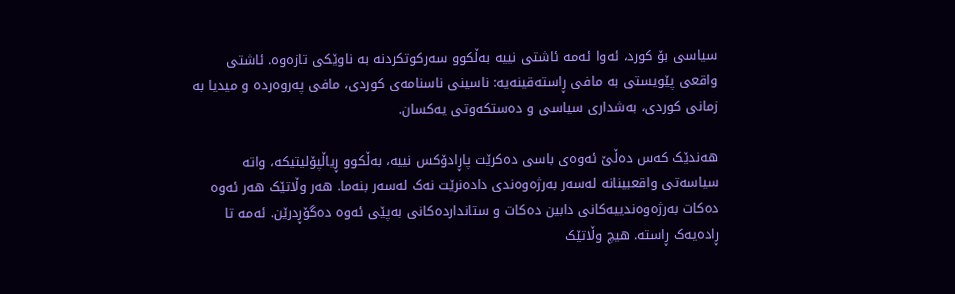سیاسی بۆ کورد، ئەوا ئەمە ئاشتی نییە بەڵکوو سەرکوتکردنە بە ناوێکی تازەوە. ئاشتی واقعی پێویستی بە مافی ڕاستەقینەیە: ناسینی ناسنامەی کوردی، مافی پەروەردە و میدیا بە زمانی کوردی، بەشداری سیاسی و دەستکەوتی یەکسان.

هەندێک کەس دەڵێ ئەوەی باسی دەکرێت پاڕادۆکس نییە، بەڵکوو ڕیاڵپۆلیتیکە، واتە سیاسەتی واقعبینانە لەسەر بەرژەوەندی دادەنرێت نەک لەسەر بنەما. هەر وڵاتێک هەر ئەوە دەکات بەرژەوەندییەکانی دابین دەکات و ستانداردەکانی بەپێی ئەوە دەگۆڕدرێن. ئەمە تا ڕادەیەک ڕاستە. هیچ وڵاتێک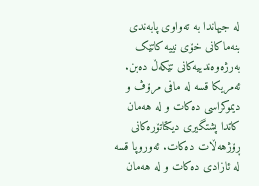لە جیهاندا بە تەواوی پابەندی بنەماکانی خۆی نییە کاتێک بەرژەوەندییەکانی تێکەڵ دەبن. ئەمریکا قسە لە مافی مرۆڤ و دیموکراسی دەکات و لە هەمان کاتدا پشتگیری دیکتاتۆرەکانی ڕۆژهەڵات دەکات. ئەوروپا قسە لە ئازادی دەکات و لە هەمان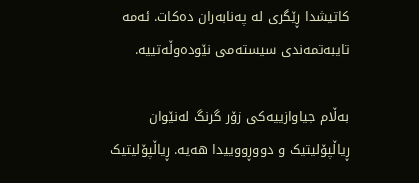کاتیشدا ڕێگری لە پەنابەران دەکات. ئەمە تایبەتمەندی سیستەمی نێودەوڵەتییە.

بەڵام جیاوازییەکی زۆر گرنگ لەنێوان ڕیاڵپۆلیتیک و دووڕووییدا هەیە. ڕیاڵپۆلیتیک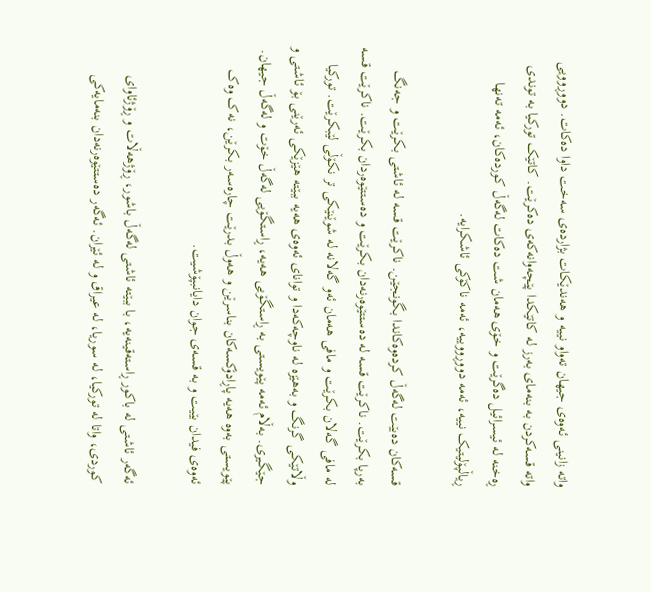واتە زانینی ئەوەی جیهان تەواو نییە و هەندێکات بژاردەی سەخت داوا دەکات. دووڕوویی واتە قسەکردن بە بنەمای بەرز لە کاتێکدا پێچەوانەکەی دەکرێت. کاتێک تورکیا بە توندی ڕەخنە لە ئیسرائیل دەگرێت و خۆی هەمان شت دەکات لەگەڵ کوردەکان، ئەمە تەنها ڕیاڵپۆلیتیک نییە، ئەمە دووڕووییە، ئەمە ناکۆکی ئاشکرایە.

قسەکان دەبێت لەگەڵ کردەوەکاندا بگونجێن. ناکرێت قسە لە ئاشتی بکرێت و جەنگ بەرپا بکرێت. ناکرێت قسە لە دەستتێوەرنەدان بکرێت و دەستتێوەردان بکرێت. ناکرێت قسە لە مافی گەلان بکرێت و مافی هەمان ئەو گەلانە لە شوێنێکی تر نکۆڵی لێبکرێت. تورکیا وڵاتێکی گرنگ و بەهێزە لە ناوچەکەدا و توانای ئەوەی هەیە ببێتە هێزێکی ئەرێنی بۆ ئاشتی و جێگیری. بەڵام ئەمە پێویستی بە ڕاستگۆیی هەیە، ڕاستگۆیی لەگەڵ خۆت و لەگەڵ جیهان. پێویستی بەوە هەیە پاڕادۆکسەکان بناسرێن و هەوڵ بدرێت چارەسەر بکرێن، نەک وەک ئەوەی فیدان بێیت و بە قسەی جوان دایانبپۆشیت.

ئەگەر ئاشتی لە باکور ڕاستەقینەیە، با ببێتە ئاشتی لەگەڵ باشور، ڕۆژهەڵات و ڕۆژئاوای کوردی، واتا لە تورکیا، لە سوریا، لە عیراق و لە ئێران. ئەگەر دەستتێوەرنەدان بنەمایەکی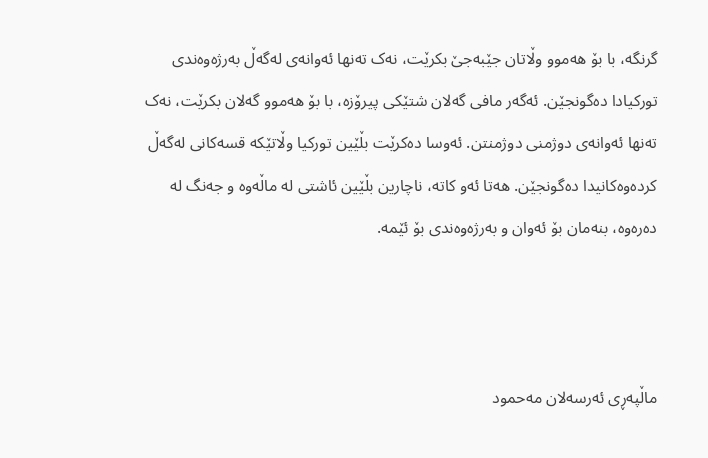گرنگە، با بۆ هەموو وڵاتان جێبەجێ بکرێت، نەک تەنها ئەوانەی لەگەڵ بەرژەوەندی تورکیادا دەگونجێن. ئەگەر مافی گەلان شتێکی پیرۆزە، با بۆ هەموو گەلان بکرێت، نەک تەنها ئەوانەی دوژمنی دوژمنتن. ئەوسا دەکرێت بڵێین تورکیا وڵاتێکە قسەکانی لەگەڵ کردەوەکانیدا دەگونجێن. هەتا ئەو کاتە، ناچارین بڵێین ئاشتی لە ماڵەوە و جەنگ لە دەرەوە، بنەمان بۆ ئەوان و بەرژەوەندی بۆ ئێمە.



ماڵپه‌ڕی ئه‌رسه‌لان مه‌حمود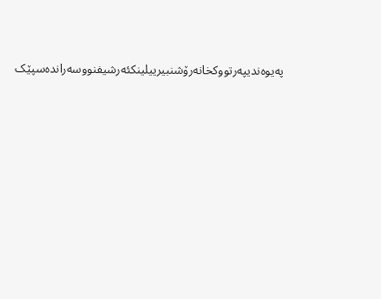په‌یوه‌ندیپه‌رتووکخانه‌رۆشنبیرییلینکئه‌رشیفنووسه‌رانده‌سپێک